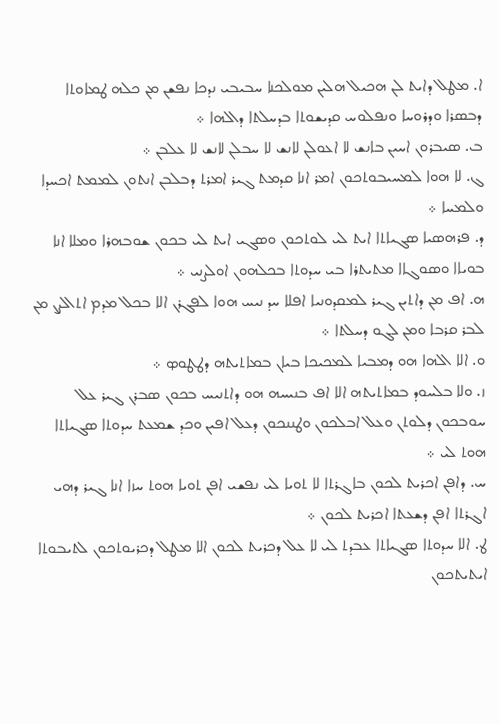ܐ. ܡܛܠ ܕܐܝܬ ܠܢ ܗܟܝܠ ܗܠܝܢ ܡܘܠܟܢܐ ܚܒܝܒܝ ܢܕܟܐ ܢܦܫܢ ܡܢ ܟܠܗ ܛܡܐܘܬܐ ܕܒܤܪܐ ܘܕܪܘܚܐ ܘܢܦܠܘܚ ܩܕܝܫܘܬܐ ܒܕܚܠܬܐ ܕܐܠܗܐ ܀
ܒ. ܤܝܒܪܘܢ ܐܚܝܢ ܒܐܢܫ ܠܐ ܐܥܘܠܢ ܠܐܢܫ ܠܐ ܚܒܠܢ ܠܐܢܫ ܠܐ ܥܠܒܢ ܀
ܓ. ܠܐ ܗܘܐ ܠܡܚܝܒܘܬܟܘܢ ܐܡܪ ܐܢܐ ܩܕܡܬ ܓܝܪ ܐܡܪܬ ܕܒܠܒܢ ܐܢܬܘܢ ܠܡܡܬ ܐܟܚܕܐ ܘܠܡܚܐ ܀
ܕ. ܦܪܗܤܝܐ ܤܓܝܐܬܐ ܐܝܬ ܠܝ ܠܘܬܟܘܢ ܘܤܓܝ ܐܝܬ ܠܝ ܒܟܘܢ ܫܘܒܗܪܐ ܘܡܠܐ ܐܢܐ ܒܘܝܐܐ ܘܤܘܓܐܐ ܡܬܝܬܪܐ ܒܝ ܚܕܘܬܐ ܒܟܠܗܘܢ ܐܘܠܨܢܝ ܀
ܗ. ܐܦ ܡܢ ܕܐܬܝܢ ܓܝܪ ܠܡܩܕܘܢܝܐ ܐܦܠܐ ܚܕ ܢܝܚ ܗܘܐ ܠܦܓܪܢ ܐܠܐ ܒܟܠ ܡܕܡ ܐܬܐܠܨܢ ܡܢ ܠܒܪ ܩܪܒܐ ܘܡܢ ܠܓܘ ܕܚܠܬܐ ܀
ܘ. ܐܠܐ ܐܠܗܐ ܗܘ ܕܡܒܝܐ ܠܡܟܝܟܐ ܒܝܐܢ ܒܡܐܬܝܬܗ ܕܛܛܘܤ ܀
ܙ. ܘܠܐ ܒܠܚܘܕ ܒܡܐܬܝܬܗ ܐܠܐ ܐܦ ܒܢܝܚܗ ܗܘ ܕܐܬܢܝܚ ܒܟܘܢ ܤܒܪܢ ܓܝܪ ܥܠ ܚܘܒܟܘܢ ܕܠܘܬܢ ܘܥܠ ܐܒܠܟܘܢ ܘܛܢܢܟܘܢ ܕܥܠ ܐܦܝܢ ܘܟܕ ܫܡܥܬ ܚܕܘܬܐ ܤܓܝܐܬܐ ܗܘܬ ܠܝ ܀
ܚ. ܕܐܦܢ ܐܟܪܝܬ ܠܟܘܢ ܒܐܓܪܬܐ ܠܐ ܬܘܝܐ ܠܝ ܢܦܫܝ ܐܦܢ ܬܘܝܐ ܗܘܬ ܚܙܐ ܐܢܐ ܓܝܪ ܕܗܝ ܐܓܪܬܐ ܐܦܢ ܕܫܥܬܐ ܐܟܪܝܬ ܠܟܘܢ ܀
ܛ. ܐܠܐ ܚܕܘܬܐ ܤܓܝܐܬܐ ܥܒܕܬ ܠܝ ܠܐ ܥܠ ܕܟܪܝܬ ܠܟܘܢ ܐܠܐ ܡܛܠ ܕܟܪܝܘܬܟܘܢ ܠܬܝܒܘܬܐ ܐܝܬܝܬܟܘܢ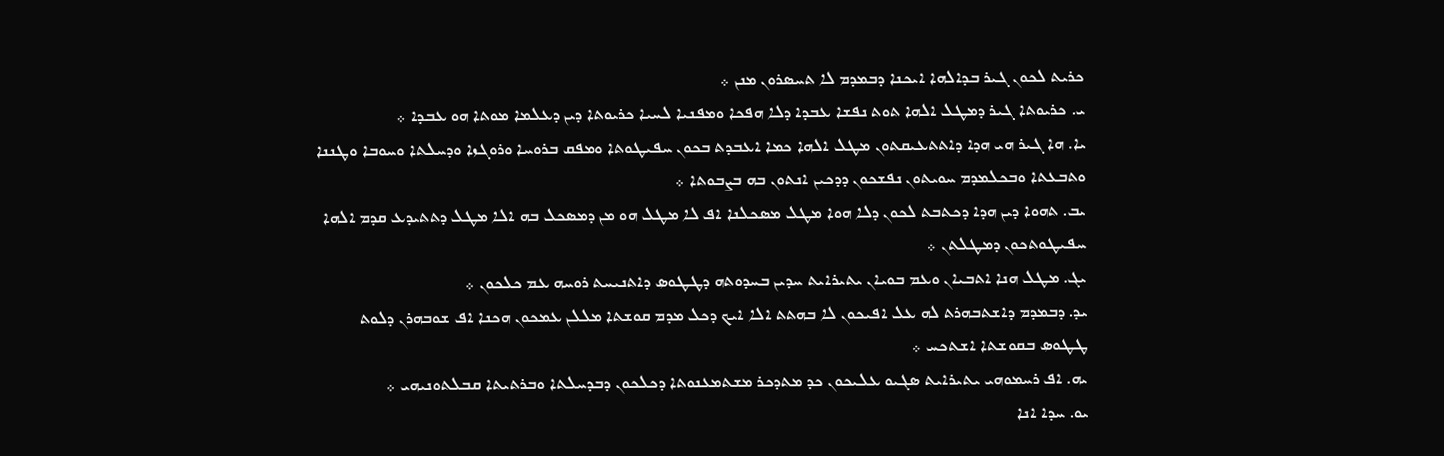ܟܪܝܬ ܠܟܘܢ ܓܝܪ ܒܕܐܠܗܐ ܐܝܟܢܐ ܕܒܡܕܡ ܠܐ ܬܚܤܪܘܢ ܡܢܢ ܀
ܝ. ܟܪܝܘܬܐ ܓܝܪ ܕܡܛܠ ܐܠܗܐ ܬܘܬ ܢܦܫܐ ܥܒܕܐ ܕܠܐ ܗܦܟܐ ܘܡܦܢܝܐ ܠܚܝܐ ܟܪܝܘܬܐ ܕܝܢ ܕܥܠܡܐ ܡܘܬܐ ܗܘ ܥܒܕܐ ܀
ܝܐ. ܗܐ ܓܝܪ ܗܝ ܗܕܐ ܕܐܬܬܥܝܩܬܘܢ ܡܛܠ ܐܠܗܐ ܟܡܐ ܐܥܒܕܬ ܒܟܘܢ ܚܦܝܛܘܬܐ ܘܡܦܩ ܒܪܘܚܐ ܘܪܘܓܙܐ ܘܕܚܠܬܐ ܘܚܘܒܐ ܘܛܢܢܐ ܘܬܒܥܬܐ ܘܒܟܠܡܕܡ ܚܘܝܬܘܢ ܢܦܫܟܘܢ ܕܕܟܝܢ ܐܢܬܘܢ ܒܗ ܒܨܒܘܬܐ ܀
ܝܒ. ܬܗܘܐ ܕܝܢ ܗܕܐ ܕܟܬܒܬ ܠܟܘܢ ܕܠܐ ܗܘܐ ܡܛܠ ܡܤܟܠܢܐ ܐܦ ܠܐ ܡܛܠ ܗܘ ܡܢ ܕܡܤܟܠ ܒܗ ܐܠܐ ܡܛܠ ܕܬܬܝܕܥ ܩܕܡ ܐܠܗܐ ܚܦܝܛܘܬܟܘܢ ܕܡܛܠܬܢ ܀
ܝܓ. ܡܛܠ ܗܢܐ ܐܬܒܝܐܢ ܘܥܡ ܒܘܝܐܢ ܝܬܝܪܐܝܬ ܚܕܝܢ ܒܚܕܘܬܗ ܕܛܛܘܤ ܕܐܬܢܝܚܬ ܪܘܚܗ ܥܡ ܟܠܟܘܢ ܀
ܝܕ. ܕܒܡܕܡ ܕܐܫܬܒܗܪܬ ܠܗ ܥܠ ܐܦܝܟܘܢ ܠܐ ܒܗܬܬ ܐܠܐ ܐܝܟ ܕܟܠ ܡܕܡ ܩܘܫܬܐ ܡܠܠܢ ܥܡܟܘܢ ܗܟܢܐ ܐܦ ܫܘܒܗܪܢ ܕܠܘܬ ܛܛܘܤ ܒܩܘܫܬܐ ܐܫܬܟܚ ܀
ܝܗ. ܐܦ ܪܚܡܘܗܝ ܝܬܝܪܐܝܬ ܤܓܝܘ ܥܠܝܟܘܢ ܟܕ ܡܬܕܟܪ ܡܫܬܡܥܢܘܬܐ ܕܟܠܟܘܢ ܕܒܕܚܠܬܐ ܘܒܪܬܝܬܐ ܩܒܠܬܘܢܝܗܝ ܀
ܝܘ. ܚܕܐ ܐܢܐ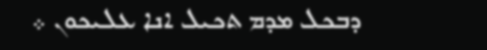ܕܒܟܠ ܡܕܡ ܬܟܝܠ ܐܢܐ ܥܠܝܟܘܢ ܀